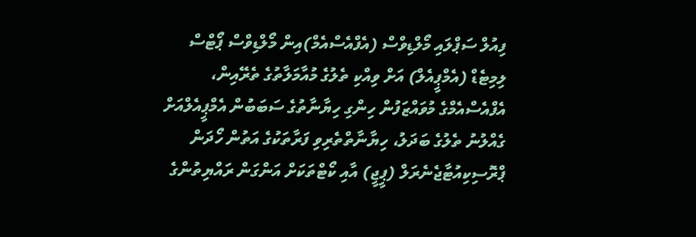ފިއުލް ސަޕްލައި މޯލްޑިވްސް (އެފްއެސްއެމް)އިން މޯލްޑިވްސް ޕޯޓްސް ލިމިޓެޑް (އެމްޕީއެލް) އަށް ވިއްކި ތެލުގެ މުއާމަލާތުގެ ތެރޭއިން، އެފްއެސްއެމްގެ މުވައްޒަފުން ހިންގި ހިޔާނާތުގެ ސަބަބުން އެމްޕީއެލްއަށް ގެއްލުނު ތެލުގެ ބަދަލު، ހިޔާނާތްތެރިވި ފަރާތަކުގެ އަތުން ހޯދަން ޕްރޮސިކިއުޓާޖެނެރަލް (ޕީޖީ) އާއި ކޯޓްތަކަށް އަންގަން ރައްޔިތުންގެ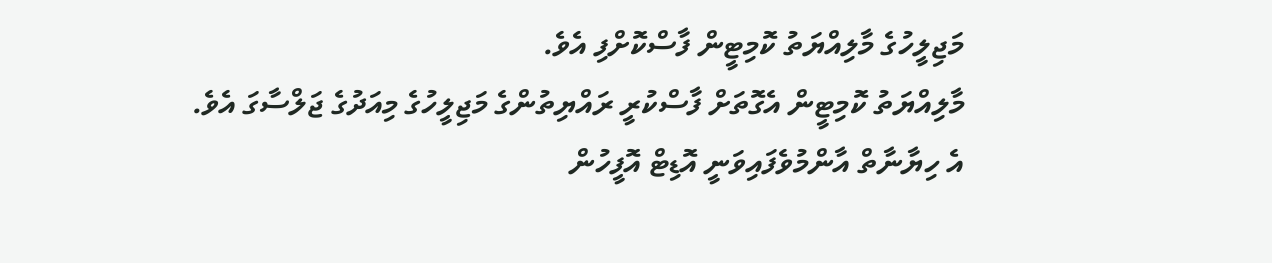މަޖިލީހުގެ މާލިއްޔަތު ކޮމިޓީން ފާސްކޮށްފި އެވެ.
މާލިއްޔަތު ކޮމިޓީން އެގޮތަށް ފާސްކުރީ ރައްޔިތުންގެ މަޖިލީހުގެ މިއަދުގެ ޖަލްސާގަ އެވެ.
އެ ހިޔާނާތް އާންމުވެފައިވަނީ އޮޑިޓް އޮފީހުން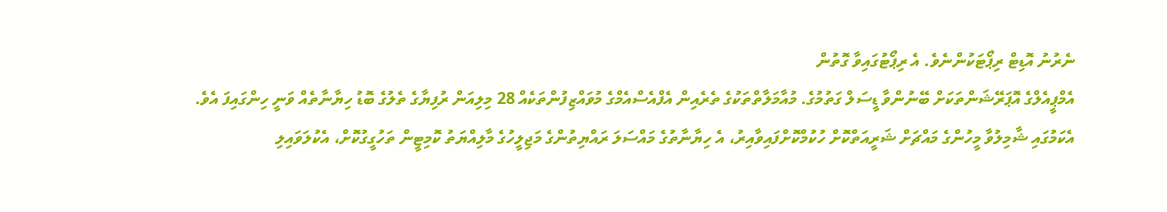ނެރުނު އޮޑިޓް ރިޕޯޓަކުންނެވެ. އެ ރިޕޯޓުގައިވާ ގޮތުން
އެމްޕީއެލްގެ އޮޕަރޭޝަންތަކަށް ބޭނުންވާ ޑީސަލް ގަތުމުގެ. މުއާމަލާތްތަކުގެ ތެރެއިން އެފްއެސްއެމްގެ މުވައްޒިފުންތަކެއް 28 މިލިއަން ރުފިޔާގެ ތެލުގެ ބޮޑު ހިޔާނާތެއް ވަނީ ހިންގައިފަ އެވެ.
އެކަމުގައި ޝާމިލުވާ މީހުންގެ މައްޗަށް ޝަރީއަތްކޮށް ހުކުމްކޮށްފައިވާއިރު، އެ ހިޔާނާތުގެ މައްސަލަ ރައްޔިތުންގެ މަޖިލީހުގެ މާލިއްޔަތު ކޮމިޓީން ތަހުގީގުކޮށް، އެކުލަވައިލި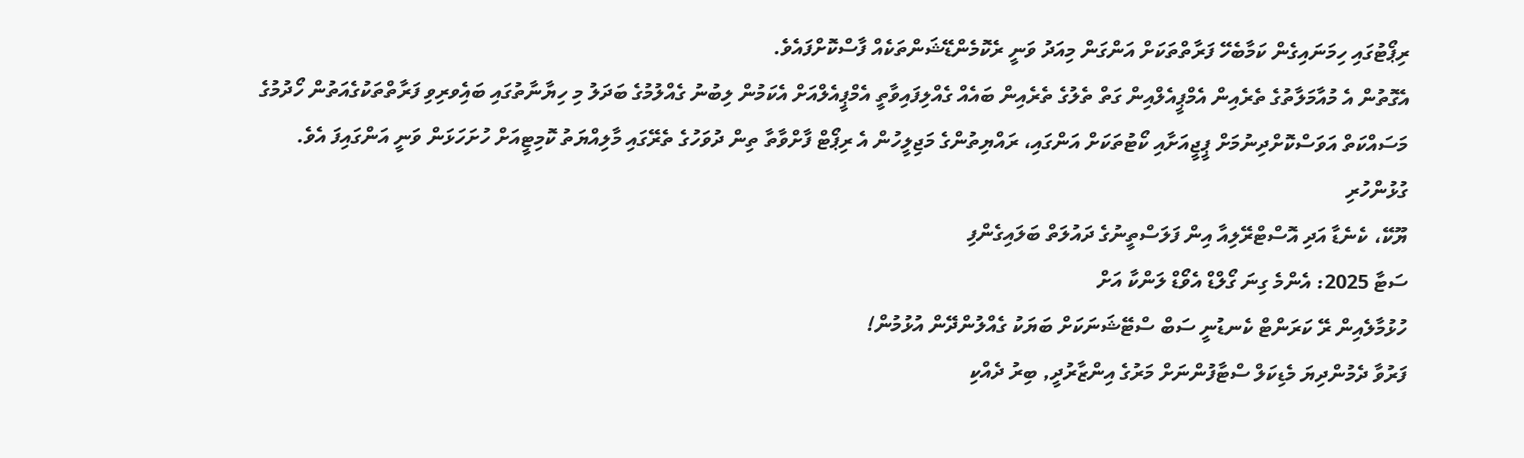ރިޕޯޓުގައި ހިމަނައިގެން ކަމާބެހޭ ފަރާތްތަކަށް އަންގަން މިއަދު ވަނީ ރެކޮމެންޑޭޝަންތަކެއް ފާސްކޮށްފައެވެ.
އެގޮތުން އެ މުއާމަލާތުގެ ތެރެއިން އެމްޕީއެލްއިން ގަތް ތެލުގެ ތެރެއިން ބައެއް ގެއްލިފައިވާތީ އެމްޕީއެލްއަށް އެކަމުން ލިބުނު ގެއްލުމުގެ ބަދަލު މި ހިޔާނާތުގައި ބައިެވރިވި ފަރާތްތަކުގެއަތުން ހޯދުމުގެ މަސައްކަތް އަވަސްކޮށްދިނުމަށް ޕީޖީއަށާއި ކޯޓުތަކަށް އަންގައި، ރައްޔިތުންގެ މަޖިލީހުން އެ ރިޕޯޓް ފާށްވާތާ ތިން ދުވަހުގެ ތެރޭގައި މާލިއްޔަތު ކޮމިޓީއަށް ހުށަހަޅަން ވަނީ އަންގައިފަ އެވެ.
ގުޅުންހުރި
ޔޫކޭ، ކެނެޑާ އަދި އޮސްޓްރޭލިއާ އިން ފަލަސްތީނުގެ ދައުލަތް ބަލައިގެންފި
ސަޓާ 2025: އެންމެ ގިނަ ގޯލްޑް އެވޯޑް ލަންކާ އަށް
ހުޅުމާލެއިން ރޭ ކަރަންޓް ކެނޑުނީ ސަބް ސްޓޭޝަނަކަށް ބަޔަކު ގެއްލުންދޭން އުޅުމުން!
ފަރުވާ ދެމުންދިޔަ މެޑިކަލް ސްޓާފުންނަށް މަރުގެ އިންޒާރުދީ, ބިރު ދެއްކި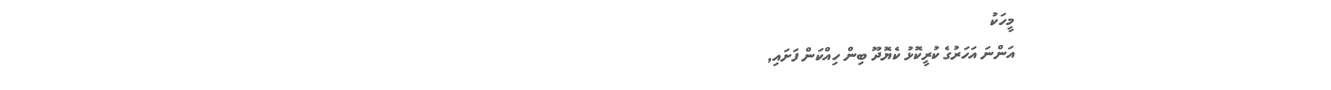މީހަކު
އަންނަ އަހަރުގެ ކުރީކޮޅު ކެޔޮދޫ ބިން ހިއްކަން ފަށައި,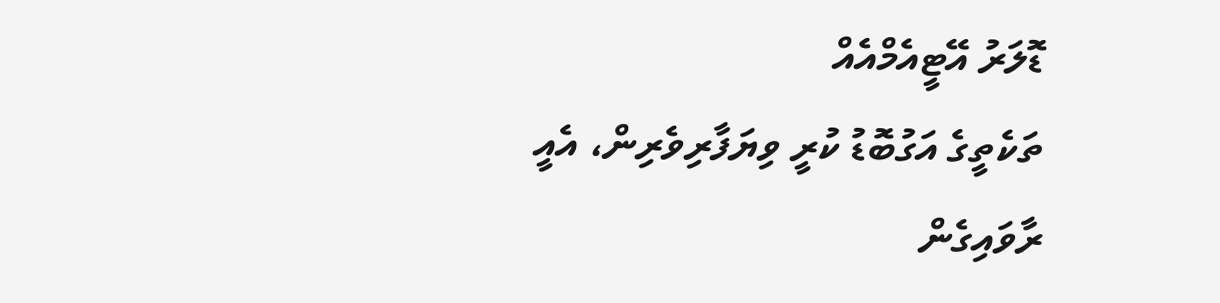ޑޮލަރު އޭޓީއެމްއެއް
ތަކެތީގެ އަގުބޮޑު ކުރީ ވިޔަފާރިވެރިން، އެއީ ރާވައިގެން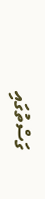ގަސްތުގައި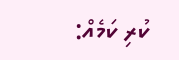ކުރި ކަމެއް: